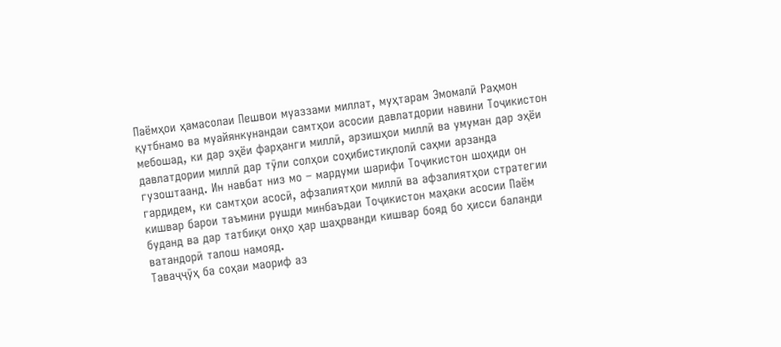Паёмҳои ҳамасолаи Пешвои муаззами миллат, муҳтарам Эмомалӣ Раҳмон қутбнамо ва муайянкунандаи самтҳои асосии давлатдории навини Тоҷикистон мебошад, ки дар эҳёи фарҳанги миллӣ, арзишҳои миллӣ ва умуман дар эҳёи давлатдории миллӣ дар тӯли солҳои соҳибистиқлолӣ саҳми арзанда гузоштаанд. Ин навбат низ мо – мардуми шарифи Тоҷикистон шоҳиди он гардидем, ки самтҳои асосӣ, афзалиятҳои миллӣ ва афзалиятҳои стратегии кишвар барои таъмини рушди минбаъдаи Тоҷикистон маҳаки асосии Паём буданд ва дар татбиқи онҳо ҳар шаҳрванди кишвар бояд бо ҳисси баланди ватандорӣ талош намояд.
Таваҷҷӯҳ ба соҳаи маориф аз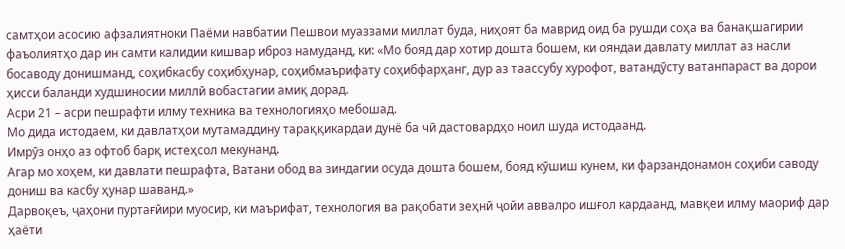самтҳои асосию афзалиятноки Паёми навбатии Пешвои муаззами миллат буда, ниҳоят ба маврид оид ба рушди соҳа ва банақшагирии фаъолиятҳо дар ин самти калидии кишвар иброз намуданд, ки: «Мо бояд дар хотир дошта бошем, ки ояндаи давлату миллат аз насли босаводу донишманд, соҳибкасбу соҳибҳунар, соҳибмаърифату соҳибфарҳанг, дур аз таассубу хурофот, ватандӯсту ватанпараст ва дорои ҳисси баланди худшиносии миллӣ вобастагии амиқ дорад.
Асри 21 – асри пешрафти илму техника ва технологияҳо мебошад.
Мо дида истодаем, ки давлатҳои мутамаддину тараққикардаи дунё ба чӣ дастовардҳо ноил шуда истодаанд.
Имрӯз онҳо аз офтоб барқ истеҳсол мекунанд.
Агар мо хоҳем, ки давлати пешрафта, Ватани обод ва зиндагии осуда дошта бошем, бояд кӯшиш кунем, ки фарзандонамон соҳиби саводу дониш ва касбу ҳунар шаванд.»
Дарвоқеъ, ҷаҳони пуртағйири муосир, ки маърифат, технология ва рақобати зеҳнӣ ҷойи аввалро ишғол кардаанд, мавқеи илму маориф дар ҳаёти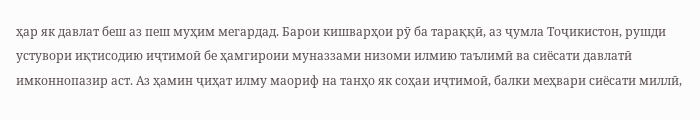ҳар як давлат беш аз пеш муҳим мегардад. Барои кишварҳои рӯ ба тараққӣ, аз ҷумла Тоҷикистон, рушди устувори иқтисодию иҷтимоӣ бе ҳамгироии муназзами низоми илмию таълимӣ ва сиёсати давлатӣ имконнопазир аст. Аз ҳамин ҷиҳат илму маориф на танҳо як соҳаи иҷтимоӣ, балки меҳвари сиёсати миллӣ,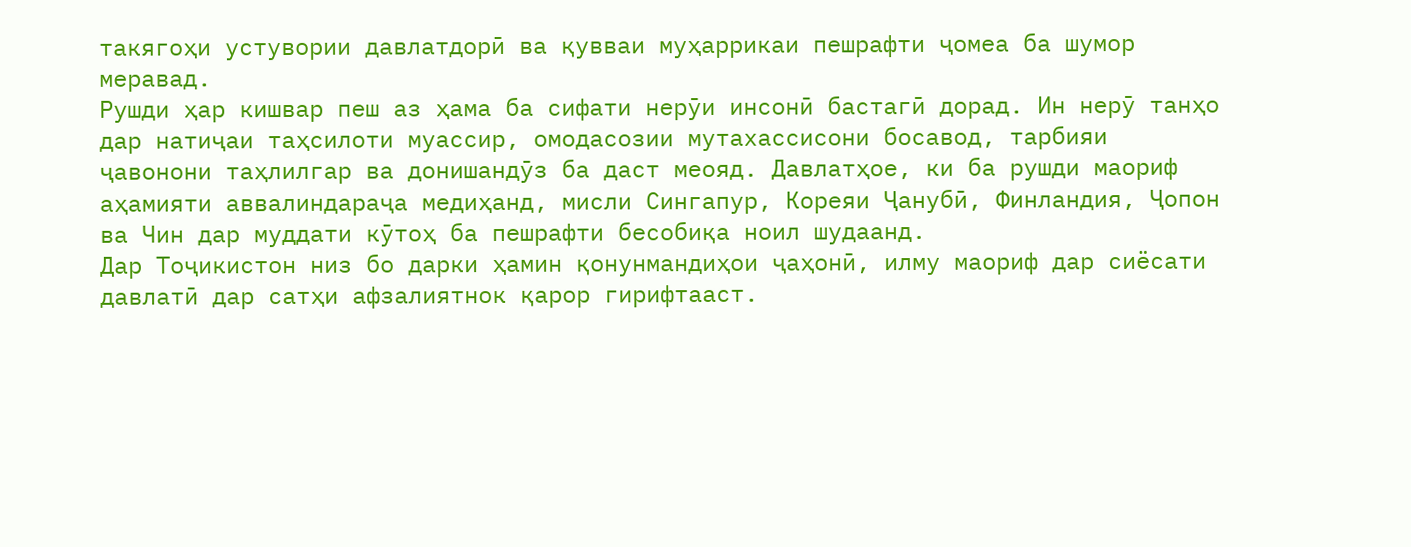такягоҳи устувории давлатдорӣ ва қувваи муҳаррикаи пешрафти ҷомеа ба шумор меравад.
Рушди ҳар кишвар пеш аз ҳама ба сифати нерӯи инсонӣ бастагӣ дорад. Ин нерӯ танҳо дар натиҷаи таҳсилоти муассир, омодасозии мутахассисони босавод, тарбияи ҷавонони таҳлилгар ва донишандӯз ба даст меояд. Давлатҳое, ки ба рушди маориф аҳамияти аввалиндараҷа медиҳанд, мисли Сингапур, Кореяи Ҷанубӣ, Финландия, Ҷопон ва Чин дар муддати кӯтоҳ ба пешрафти бесобиқа ноил шудаанд.
Дар Тоҷикистон низ бо дарки ҳамин қонунмандиҳои ҷаҳонӣ, илму маориф дар сиёсати давлатӣ дар сатҳи афзалиятнок қарор гирифтааст.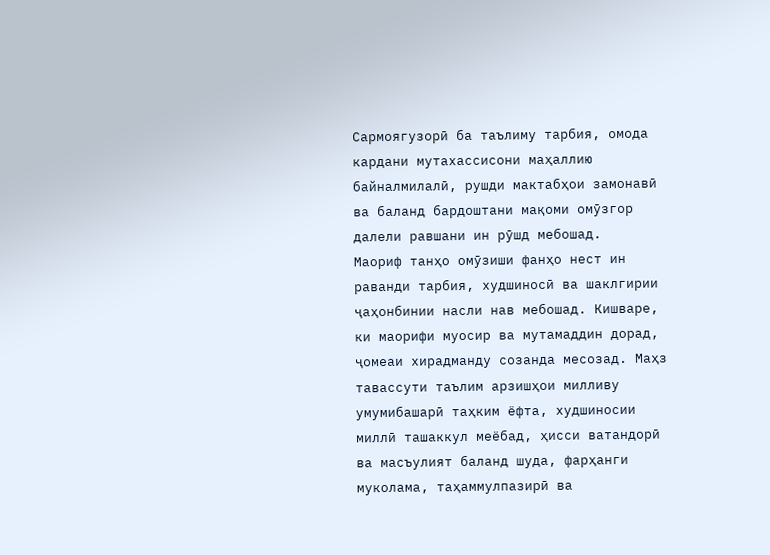Сармоягузорӣ ба таълиму тарбия, омода кардани мутахассисони маҳаллию байналмилалӣ, рушди мактабҳои замонавӣ ва баланд бардоштани мақоми омӯзгор далели равшани ин рӯшд мебошад.
Маориф танҳо омӯзиши фанҳо нест ин раванди тарбия, худшиносӣ ва шаклгирии ҷаҳонбинии насли нав мебошад. Кишваре, ки маорифи муосир ва мутамаддин дорад, ҷомеаи хирадманду созанда месозад. Маҳз тавассути таълим арзишҳои милливу умумибашарӣ таҳким ёфта, худшиносии миллӣ ташаккул меёбад, ҳисси ватандорӣ ва масъулият баланд шуда, фарҳанги муколама, таҳаммулпазирӣ ва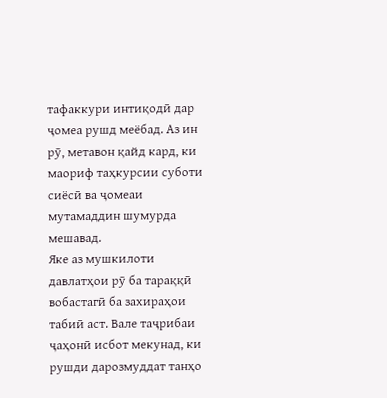тафаккури интиқодӣ дар ҷомеа рушд меёбад. Аз ин рӯ, метавон қайд кард, ки маориф таҳкурсии суботи сиёсӣ ва ҷомеаи мутамаддин шумурда мешавад.
Яке аз мушкилоти давлатҳои рӯ ба тараққӣ вобастагӣ ба захираҳои табиӣ аст. Вале таҷрибаи ҷаҳонӣ исбот мекунад, ки рушди дарозмуддат танҳо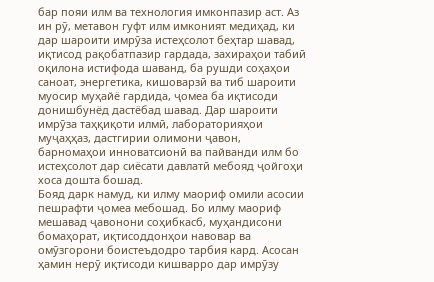бар пояи илм ва технология имконпазир аст. Аз ин рӯ, метавон гуфт илм имконият медиҳад, ки дар шароити имрӯза истеҳсолот беҳтар шавад, иқтисод рақобатпазир гардада, захираҳои табиӣ оқилона истифода шаванд, ба рушди соҳаҳои саноат, энергетика, кишоварзӣ ва тиб шароити муосир муҳайё гардида, ҷомеа ба иқтисоди донишбунёд дастёбад шавад. Дар шароити имрӯза таҳқиқоти илмӣ, лабораторияҳои муҷаҳҳаз, дастгирии олимони ҷавон, барномаҳои инноватсионӣ ва пайванди илм бо истеҳсолот дар сиёсати давлатӣ мебояд ҷойгоҳи хоса дошта бошад.
Бояд дарк намуд, ки илму маориф омили асосии пешрафти ҷомеа мебошад. Бо илму маориф мешавад ҷавонони соҳибкасб, муҳандисони бомаҳорат, иқтисоддонҳои навовар ва омӯзгорони боистеъдодро тарбия кард. Асосан ҳамин нерӯ иқтисоди кишварро дар имрӯзу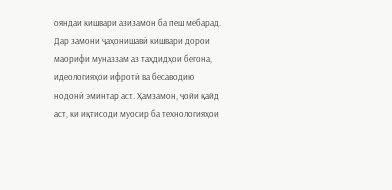ояндаи кишвари азизамон ба пеш мебарад. Дар замони ҷаҳонишавӣ кишвари дорои маорифи муназзам аз таҳдидҳои бегона, идеологияҳои ифротӣ ва бесаводию нодонӣ эминтар аст. Ҳамзамон, ҷойи қайд аст, ки иқтисоди муосир ба технологияҳои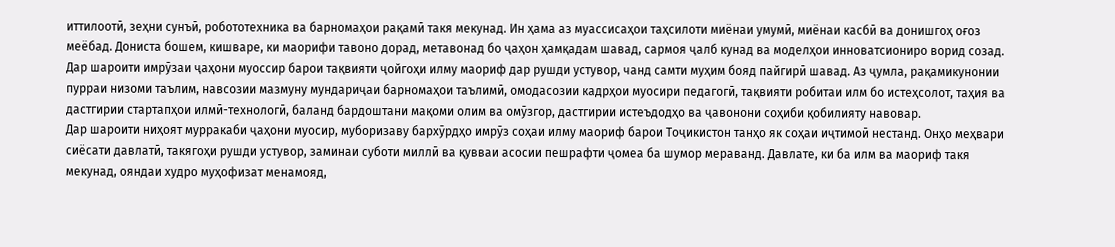иттилоотӣ, зеҳни сунъӣ, робототехника ва барномаҳои рақамӣ такя мекунад. Ин ҳама аз муассисаҳои таҳсилоти миёнаи умумӣ, миёнаи касбӣ ва донишгоҳ оғоз меёбад. Дониста бошем, кишваре, ки маорифи тавоно дорад, метавонад бо ҷаҳон ҳамқадам шавад, сармоя ҷалб кунад ва моделҳои инноватсиониро ворид созад.
Дар шароити имрӯзаи ҷаҳони муоссир барои тақвияти ҷойгоҳи илму маориф дар рушди устувор, чанд самти муҳим бояд пайгирӣ шавад. Аз ҷумла, рақамикунонии пурраи низоми таълим, навсозии мазмуну мундариҷаи барномаҳои таълимӣ, омодасозии кадрҳои муосири педагогӣ, тақвияти робитаи илм бо истеҳсолот, таҳия ва дастгирии стартапҳои илмӣ-технологӣ, баланд бардоштани мақоми олим ва омӯзгор, дастгирии истеъдодҳо ва ҷавонони соҳиби қобилияту навовар.
Дар шароити ниҳоят мурракаби ҷаҳони муосир, муборизаву бархӯрдҳо имрӯз соҳаи илму маориф барои Тоҷикистон танҳо як соҳаи иҷтимоӣ нестанд. Онҳо меҳвари сиёсати давлатӣ, такягоҳи рушди устувор, заминаи суботи миллӣ ва қувваи асосии пешрафти ҷомеа ба шумор мераванд. Давлате, ки ба илм ва маориф такя мекунад, ояндаи худро муҳофизат менамояд,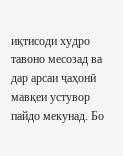иқтисоди худро тавоно месозад ва дар арсаи ҷаҳонӣ мавқеи устувор пайдо мекунад. Бо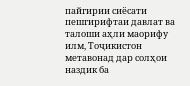пайгирии сиёсати пешгирифтаи давлат ва талоши аҳли маорифу илм, Тоҷикистон метавонад дар солҳои наздик ба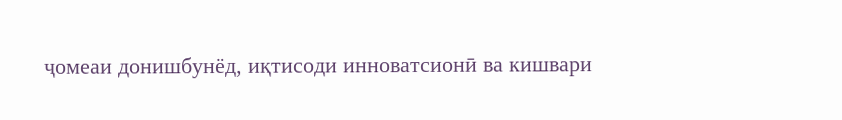ҷомеаи донишбунёд, иқтисоди инноватсионӣ ва кишвари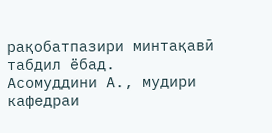рақобатпазири минтақавӣ табдил ёбад.
Асомуддини А., мудири кафедраи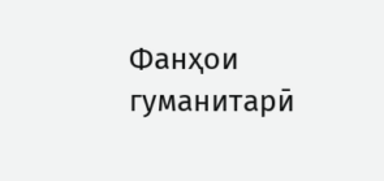Фанҳои гуманитарӣ